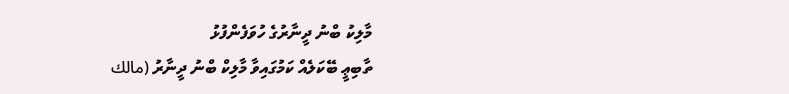މާލިކު ބްނު ދީނާރުގެ ހުވަފެންފުޅު
ތާބިޢީ ބޭކަލެއް ކަމުގައިވާ މާލިކް ބްނު ދީނާރު (مالك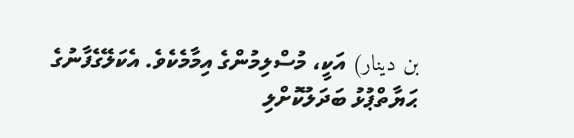بن دينار) އަކީ، މުސްލިމުންގެ އިމާމެކެވެ. އެކަލޭގެފާނުގެ
ޙަޔާތްޕުޅު ބަދަލުކޮށްލި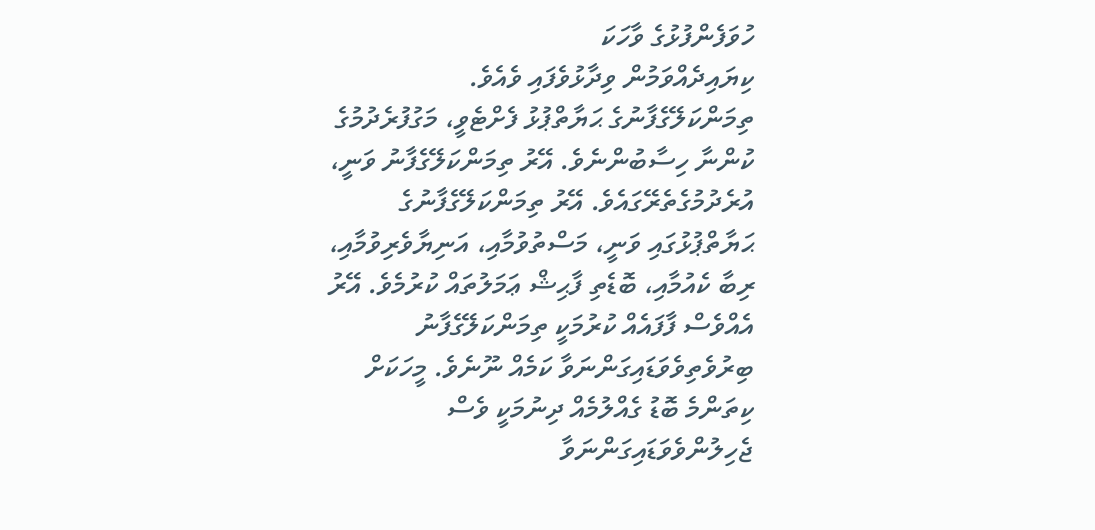ހުވަފެންފުޅުގެ ވާހަކަ
ކިޔައިދެއްވަމުން ވިދާޅުވެފައި ވެއެވެ.
ތިމަންކަލޭގެފާނުގެ ޙަޔާތްޕުޅު ފެށްޓެވީ، މަގުފުރެދުމުގެ
ކުންނާ ހިސާބުންނެވެ. އޭރު ތިމަންކަލޭގެފާނު ވަނީ،
އުރެދުމުގެތެރޭގައެވެ. އޭރު ތިމަންކަލޭގެފާނުގެ
ޙަޔާތްޕުޅުގައި ވަނީ، މަސްތުވުމާއި، އަނިޔާވެރިވުމާއި،
ރިބާ ކެއުމާއި، ބޮޑެތި ފާޙިޝް ޢަމަލުތައް ކުރުމެވެ. އޭރު
އެއްވެސް ފާފައެއް ކުރުމަކީ ތިމަންކަލޭގެފާނު
ބިރުވެތިވެވަޑައިގަންނަވާ ކަމެއް ނޫނެވެ. މީހަކަށް
ކިތަންމެ ބޮޑު ގެއްލުމެއް ދިނުމަކީ ވެސް
ޖެހިލުންވެވަޑައިގަންނަވާ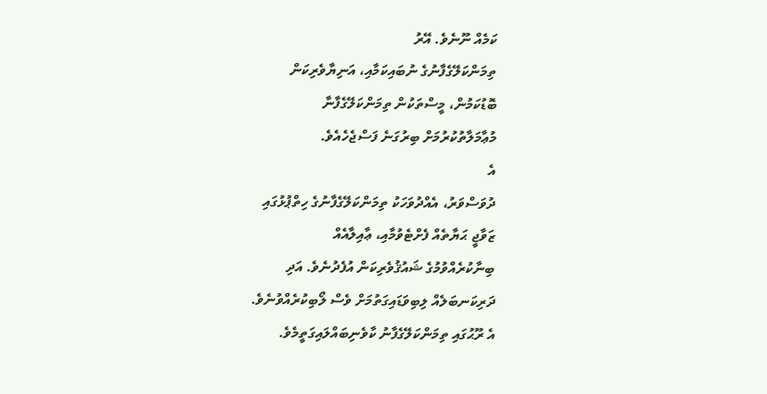ކަމެއް ނޫނެވެ. އޭރު
ތިމަންކަލޭގެފާނުގެ ނުބައިކަމާއި، އަނިޔާވެރިކަން
ބޮޑުކަމުން، މީސްތަކުން ތިމަންކަލޭގެފާނާ
މުޢާމަލާތުކުރުމަށް ބިރުގަނެ ފަސްޖެހެއެވެ.
އެ
ދުވަސްވަރު، އެއްދުވަހަކު ތިމަންކަލޭގެފާނުގެ ހިތްޕުޅުގައި
ޒަވާޖީ ޙަޔާތެއް ފެށްޓެވުމާއި، ޢާއިލާއެއް
ބިނާކުރެއްވުމުގެ ޝައުޤުވެރިކަން އުފެދުނެވެ. އަދި
ދަރިކަނބަލެއް ލިބިވަޑައިގަތުމަށް ވެސް ލޯބިކުރެއްވުނެވެ.
އެ ރޫޙުގައި ތިމަންކަލޭގެފާނު ކާވެނިބައްލައިގަތީމެވެ.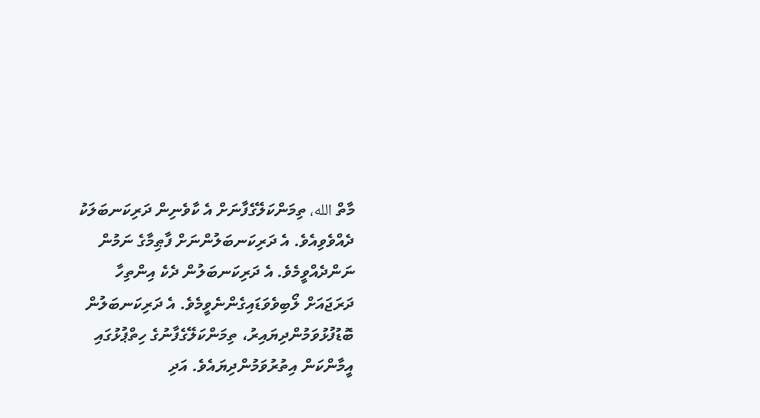މާތް الله، ތިމަންކަލޭގެފާނަށް އެ ކާވެނިން ދަރިކަނބަލަކު
ދެއްވެވިއެވެ. އެ ދަރިކަނބަލުންނަށް ފާޠިމާގެ ނަމުން
ނަންދެއްވީމެވެ. އެ ދަރިކަނބަލުން ދެކެ އިންތިހާ
ދަރަޖައަށް ލޯބިވެވަޑައިގެންނެވީމެވެ. އެ ދަރިކަނބަލުން
ބޮޑުފުޅުވަމުންދިޔައިރު، ތިމަންކަލޭގެފާނުގެ ހިތްޕުޅުގައި
އީމާންކަން އިތުރުވަމުންދިޔައެވެ. އަދި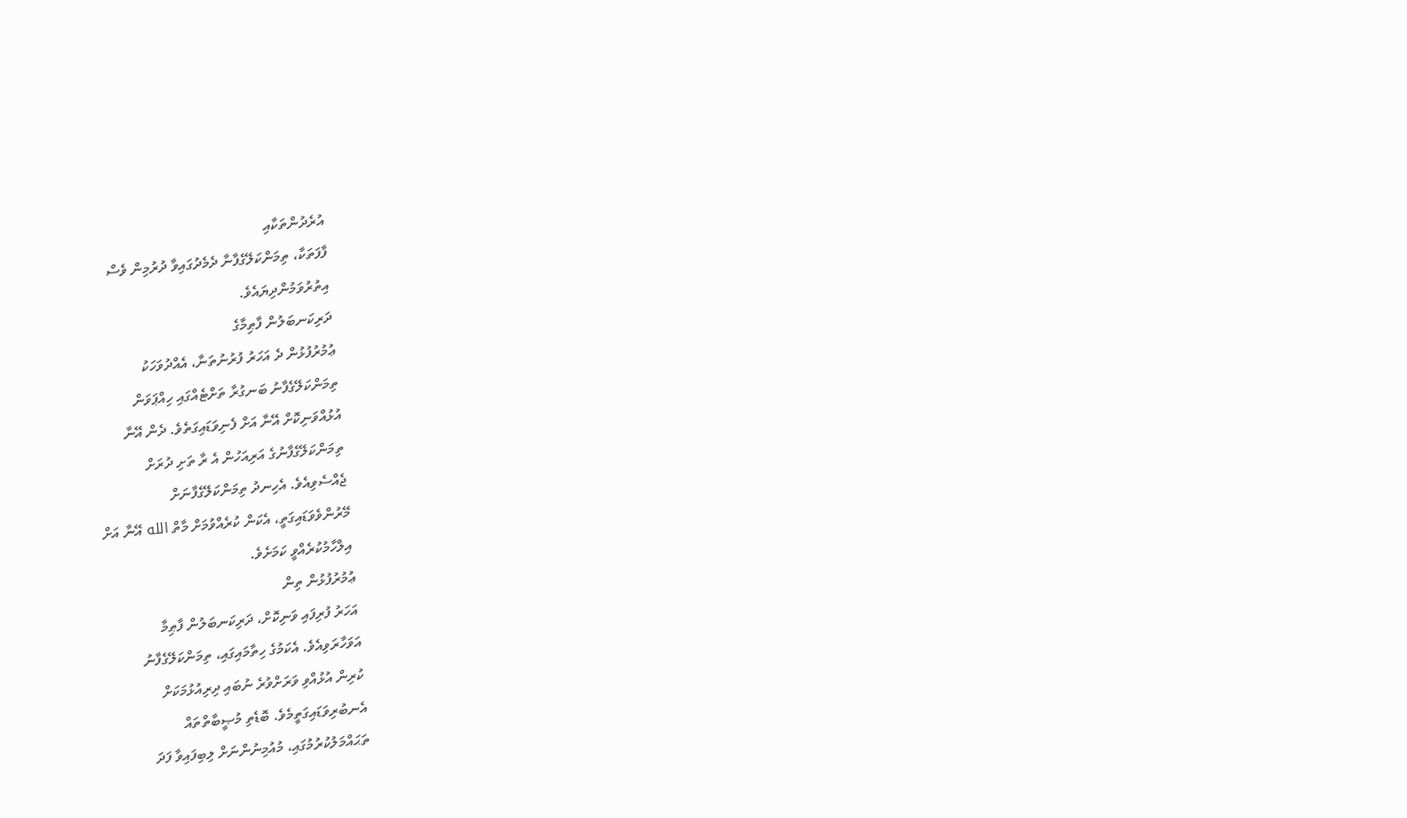އުރެދުންތަކާއި
ފާފަތަކާ، ތިމަންކަލޭގެފާނާ ދެމެދުގައިވާ ދުރުމިން ވެސް
އިތުރުވަމުންދިޔައެވެ.
ދަރިކަނބަލުން ފާޠިމާގެ
ޢުމުރުފުޅުން ދެ އަހަރު ފުރުނުތަނާ، އެއްދުވަހަކު
ތިމަންކަލޭގެފާނު ބަނގުރާ ތަށްޓެއްގައި ހިއްޕަވަން
އުޅުއްވަނިކޮށް އޭނާ އަށް ފެނިވަޑައިގަތެވެ. ދެން އޭނާ
ތިމަންކަލޭގެފާނުގެ އަރިއަހުން އެ ރާ ތަށި ދުރަށް
ޖެއްސެވިއެވެ. އެހިނދު ތިމަންކަލޭގެފާނަށް
މޭރުންވެވަޑައިގަތީ، އެކަން ކުރެއްވުމަށް މާތް الله އޭނާ އަށް
އިލްހާމުކުރެއްވީ ކަމަށެވެ.
ޢުމުރުފުޅުން ތިން
އަހަރު ފުރިފައި ވަނިކޮށް، ދަރިކަނބަލުން ފާޠިމާ
އަވަހާރަވިއެވެ. އެކަމުގެ ހިތާމައިގައި، ތިމަންކަލޭގެފާނު
ކުރިން އުޅުއްވި ވަރަށްވުރެ ނުބައި ދިރިއުޅުމަކަށް
އެނބުރިވަޑައިގަތީމެވެ. ބޮޑެތި މުޞީބާތްތައް
ތަޙައްމަލުކުރުމުގައި، މުއުމިނުންނަށް ލިބިފައިވާ ފަދަ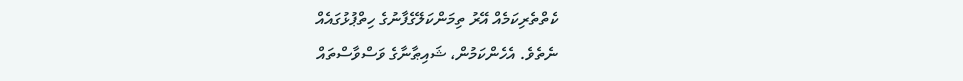ކެތްތެރިކަމެއް އޭރު ތިމަންކަލޭގެފާނުގެ ހިތްޕުޅުގައެއް
ނެތެވެ. އެހެންކަމުން، ޝައިޠާނާގެ ވަސްވާސްތައް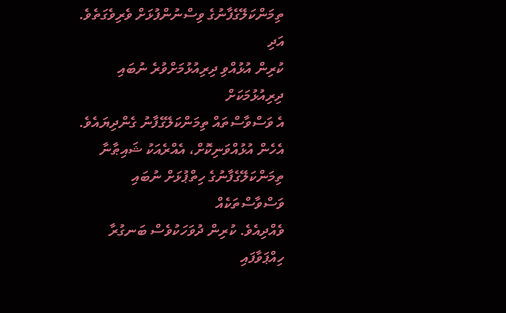ތިމަންކަލޭގެފާނުގެ ވިސްނުންފުޅަށް ވެރިވެގަތެވެ. އަދި
ކުރިން އުޅުއްވި ދިރިއުޅުމަށްވުރެ ނުބައި ދިރިއުޅުމަކަށް
އެ ވަސްވާސްތައް ތިމަންކަލޭގެފާނު ގެންދިޔައެވެ.
އެހެން އުޅުއްވަނިކޮށް، އެއްރެއަކު ޝައިޠާނާ
ތިމަންކަލޭގެފާނުގެ ހިތްޕުޅަށް ނުބައި ވަސްވާސްތަކެއް
ވެއްދިއެވެ. ކުރިން ދުވަހަކުވެސް ބަނގުރާ ހިއްޕަވާފައި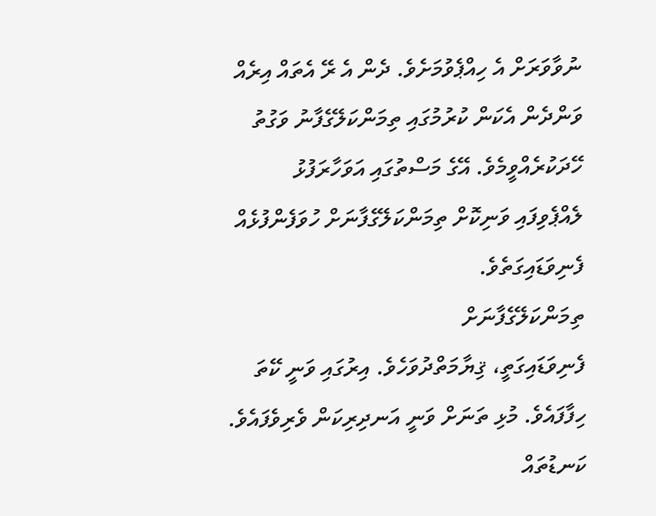ނުވާވަރަށް އެ ހިއްޕެވުމަށެވެ. ދެން އެ ރޭ އެތައް އިރެއް
ވަންދެން އެކަން ކުރުމުގައި ތިމަންކަލޭގެފާނު ވަގުތު
ހޭދަކުރެއްވީމެވެ. އޭގެ މަސްތުގައި އަވަހާރަފުޅު
ލެއްޕެވިފައި ވަނިކޮށް ތިމަންކަލޭގެފާނަށް ހުވަފެންފުޅެއް
ފެނިވަޑައިގަތެވެ.
ތިމަންކަލޭގެފާނަށް
ފެނިވަޑައިގަތީ، ޤިޔާމަތްދުވަހެވެ. އިރުގައި ވަނީ ކޭތަ
ހިފާފައެވެ. މުޅި ތަނަށް ވަނީ އަނދިރިކަން ވެރިވެފައެވެ.
ކަނޑުތައް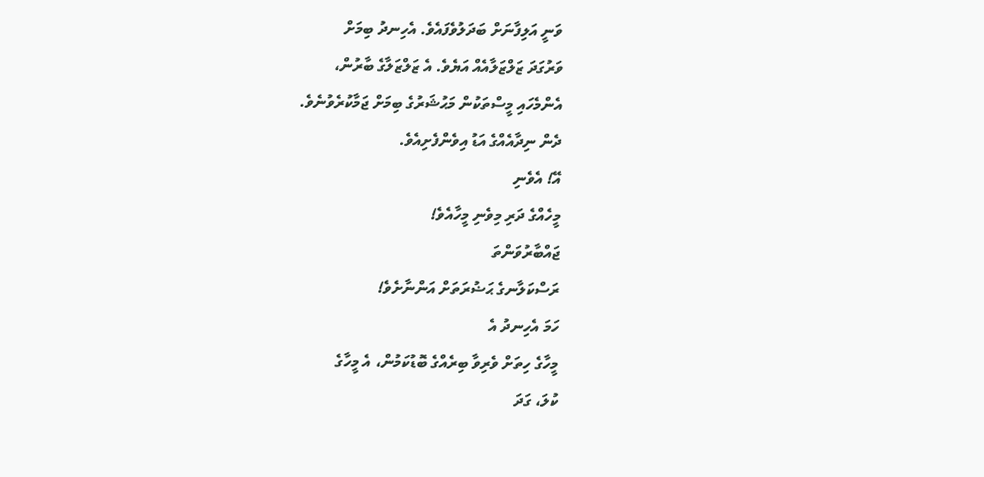ވަނީ އަލިފާނަށް ބަދަލުވެފައެވެ. އެހިނދު ބިމަށް
ވަރުގަދަ ޒަލްޒަލާއެއް އަޔެވެ. އެ ޒަލްޒަލާގެ ބާރުން،
އެންމެހައި މީސްތަކުން މަޙުޝަރުގެ ބިމަށް ޖަމާކުރެވުނެވެ.
ދެން ނިދާއެއްގެ އަޑު އިވެންފެށިއެވެ.
އޭ! އެވެނި
މީހެއްގެ ދަރި މިވެނި މީހާއެވެ!
ޖައްބާރުވަންތަ
ރަސްކަލާނގެ ޙަޟުރަތަށް އަންނާށެވެ!
ހަމަ އެހިނދު އެ
މީހާގެ ހިތަށް ވެރިވާ ބިރެއްގެ ބޮޑުކަމުން، އެ މީހާގެ
ކުލަ، ގަދަ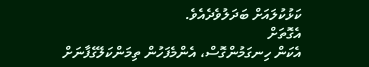ކަޅުކުލައަށް ބަދަލުވެދެއެވެ.
އެގޮތަށް
އެކަން ހިނގަމުންގޮސް، އެންމެފަހުން ތިމަންކަލޭގެފާނަށް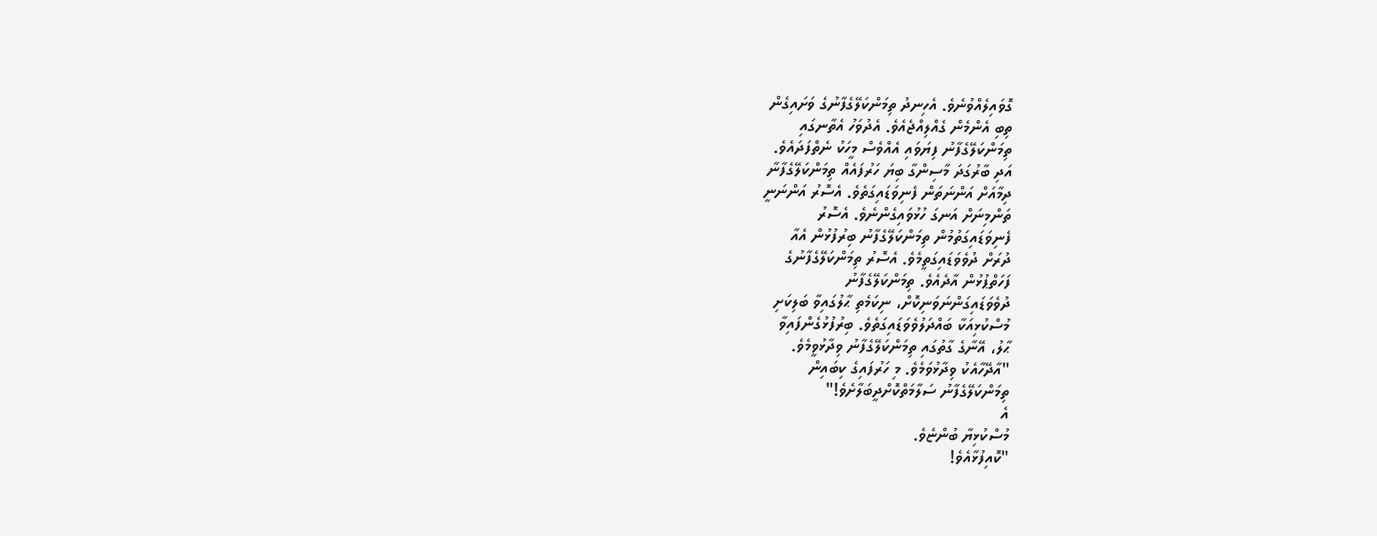ގޮވައިލެއްވުނެވެ. އެހިނދު ތިމަންކަލޭގެފާނުގެ ވަށައިގެން
ތިބި އެންމެން ގެއްލިއްޖެއެވެ. އެދުވަހު އެތާނގައި
ތިމަންކަލޭގެފާނު ފިޔަވައި އެއްވެސް މީހަކު ނެތްފަދައެވެ.
އަދި ބާރުގަދަ މާސިންގާ ބިޔަ ހަރުފައެއް ތިމަންކަލޭގެފާނާ
ދިމާއަށް އަންނަތަން ފެނިވަޑައިގަތެވެ. އެސޮރު އަންނަނީ
ތަންމިނަށް އަނގަ ހުޅުވައިގެންނެވެ. އެސޮރު
ފެނިވަޑައިގަތުމުން ތިމަންކަލޭގެފާނު ބިރުފުޅުން އެއާ
ދުރަށް ދުވެވަޑައިގަތީމެވެ. އެސޮރު ތިމަންކަލޭގެފާނުގެ
ފަހަތްޕުޅުން އާދެއެވެ. ތިމަންކަލޭގެފާނު
ދުވެވަޑައިގަންނަވަނިކޮށް، ނިކަމެތި ޙާލުގައިވާ ބަލިކަށި
މުސްކުޅިއަކާ ބައްދަލުވެވަޑައިގަތެވެ. ބިރުފުޅުގެންފައިވާ
ޙާލު، އޭނާގެ ގާތުގައި ތިމަންކަލޭގެފާނު ވިދާޅުވީމެވެ.
"އާދޭހާއެކު ވިދާޅުވަމެވެ. މި ހަރުފައިގެ ކިބައިން
ތިމަންކަލޭގެފާނު ސަލާމަތްކޮށްދީބަލާށެވެ!"
އެ
މުސްކުޅިޔާ ބުންޏެވެ.
"ކޮއިފުޅާއެވެ!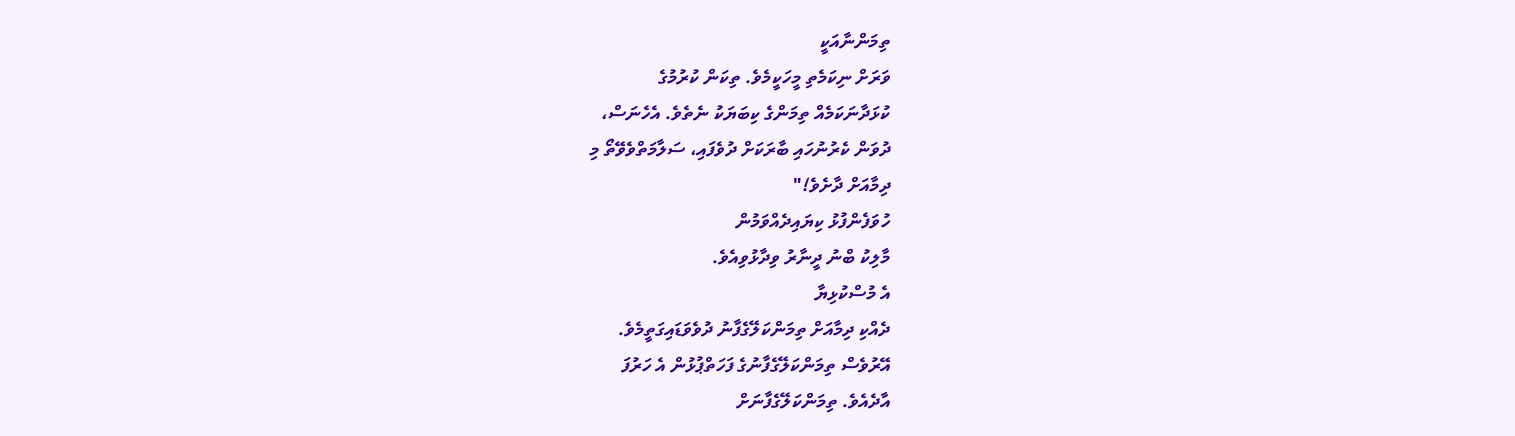ތިމަންނާއަކީ
ވަރަށް ނިކަމެތި މީހަކީމެވެ. ތިކަން ކުރުމުގެ
ކުޅަދާނަކަމެއް ތިމަންގެ ކިބަޔަކު ނެތެވެ. އެހެނަސް،
ދުވަން ކެރުނުހައި ބާރަކަށް ދުވެފައި، ސަލާމަތްވެވޭތޯ މި
ދިމާއަށް ދާށެވެ!"
ހުވަފެންފުޅު ކިޔައިދެއްވަމުން
މާލިކު ބްނު ދީނާރު ވިދާޅުވިއެވެ.
އެ މުސްކުޅިޔާ
ދެއްކި ދިމާއަށް ތިމަންކަލޭގެފާނު ދުވެވަޑައިގަތީމެވެ.
އޭރުވެސް ތިމަންކަލޭގެފާނުގެ ފަހަތްޕުޅުން އެ ހަރުފަ
އާދެއެވެ. ތިމަންކަލޭގެފާނަށް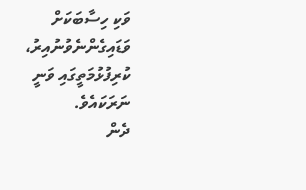ވަކި ހިސާބަކަށް
ވަޑައިގެންނެވުނުއިރު، ކުރިފުޅުމަތީގައި ވަނީ ނަރަކައެވެ.
ދެން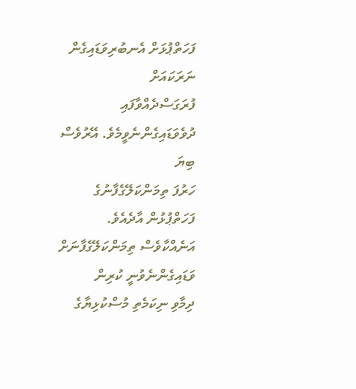ފަހަތްޕުޅަށް އެނބުރިވަޑައިގެން ނަރަކައަށް
ފުރަގަސްދެއްވާފައި ދުވެވަޑައިގެންނެވީމެވެ. އޭރުވެސް ބިޔަ
ހަރުފަ ތިމަންކަލޭގެފާނުގެ ފަހަތްޕުޅުން އާދެއެވެ.
އަނެއްކާވެސް ތިމަންކަލޭގެފާނަށް ވަޑައިގެންނެވުނީ ކުރިން
ދިމާވި ނިކަމެތި މުސްކުޅިޔާގެ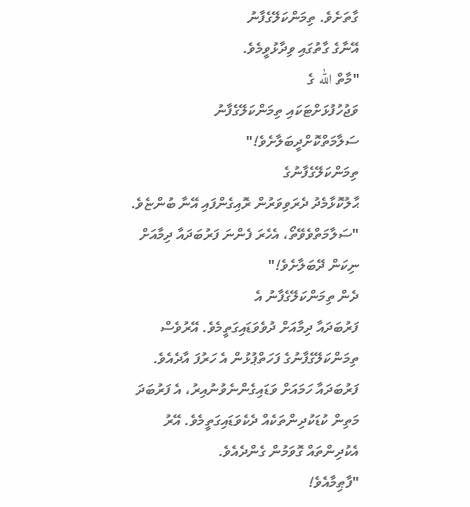ގާތަށެވެ. ތިމަންކަލޭގެފާނު
އޭނާގެ ގާތުގައި ވިދާޅުވީމެވެ.
"މާތް الله ގެ
ވަޖުހުފުޅަށްޓަކައި ތިމަންކަލޭގެފާނު
ސަލާމަތްކޮށްދީބަލާށެވެ!"
ތިމަންކަލޭގެފާނުގެ
ޙާލުކޮޅާމެދު ދެރަވިވަރުން ރޮއިގެންފައި އޭނާ ބުންޏެވެ.
"ސަލާމަތްވެވޭތޯ، އެހެރަ ފެންނަ ފަރުބަދައާ ދިމާއަށް
ނިކަން ދޭބަލާށެވެ!"
ދެން ތިމަންކަލޭގެފާނު އެ
ފަރުބަދައާ ދިމާއަށް ދުވެވަޑައިގަތީމެވެ. އޭރުވެސް
ތިމަންކަލޭގެފާނުގެ ފަހަތްޕުޅުން އެ ހަރުފަ އާދެއެވެ.
ފަރުބަދައާ ހަމައަށް ވަޑައިގެންނެވުނުއިރު، އެ ފަރުބަދަ
މަތިން ކުޑަކުދިންތަކެއް ދެކެވަޑައިގަތީމެވެ. އޭރު
އެކުދިންތައް ގޮވަމުން ގެންދެއެވެ.
"ފާޠިމާއެވެ!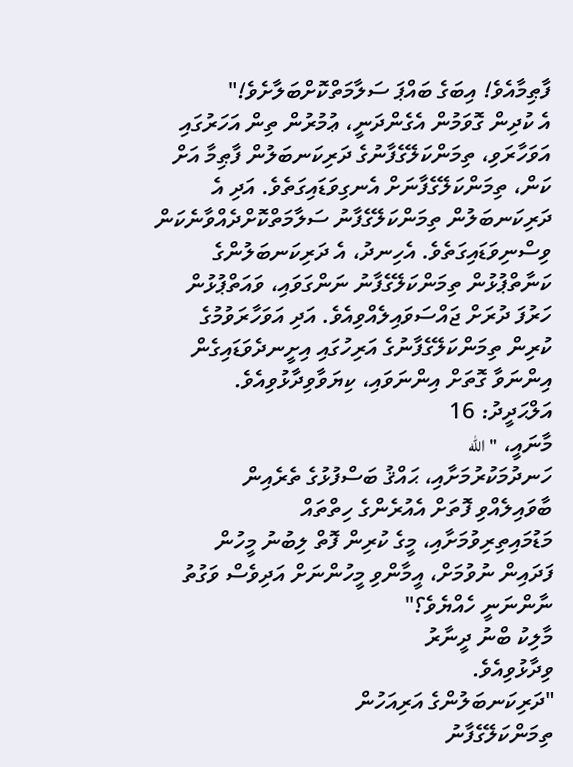ފާޠިމާއެވެ! އިބަގެ ބައްޕަ ސަލާމަތްކޮށްބަލާށެވެ!"
އެ ކުދިން ގޮވަމުން އެގެންދަނީ، ޢުމުރުން ތިން އަހަރުގައި
އަވަހާރަވި، ތިމަންކަލޭގެފާނުގެ ދަރިކަނބަލުން ފާޠިމާ އަށް
ކަން، ތިމަންކަލޭގެފާނަށް އެނގިވަޑައިގަތެވެ. އަދި އެ
ދަރިކަނބަލުން ތިމަންކަލޭގެފާނު ސަލާމަތްކޮށްދެއްވާނެކަން
ވިސްނިވަޑައިގަތެވެ. އެހިނދު، އެ ދަރިކަނބަލުންގެ
ކަނާތްޕުޅުން ތިމަންކަލޭގެފާނު ނަންގަވައި، ވައަތްޕުޅުން
ހަރުފަ ދުރަށް ޖައްސަވައިލެއްވިއެވެ. އަދި އަވަހާރަވުމުގެ
ކުރިން ތިމަންކަލޭގެފާނުގެ އަރިހުގައި އިށީނދެވަޑައިގެން
އިންނަވާ ގޮތަށް އިންނަވައި، ކިޔަވާވިދާޅުވިއެވެ.
އަލްޙަދީދު: 16
މާނައީ، "الله
ހަނދުމަކުރުމަށާއި، ޙައްޤު ބަސްފުޅުގެ ތެރެއިން
ބާވައިލެއްވި ފޮތަށް އެއުރެންގެ ހިތްތައް
މަޑުމައިތިރިވުމަށާއި، މީގެ ކުރިން ފޮތް ލިބުނު މީހުން
ފަދައިން ނުވުމަށް، އީމާންވި މީހުންނަށް އަދިވެސް ވަގުތު
ނާންނަނީ ހެއްޔެވެ؟"
މާލިކު ބްނު ދީނާރު
ވިދާޅުވިއެވެ.
"ދަރިކަނބަލުންގެ އަރިއަހުން
ތިމަންކަލޭގެފާނު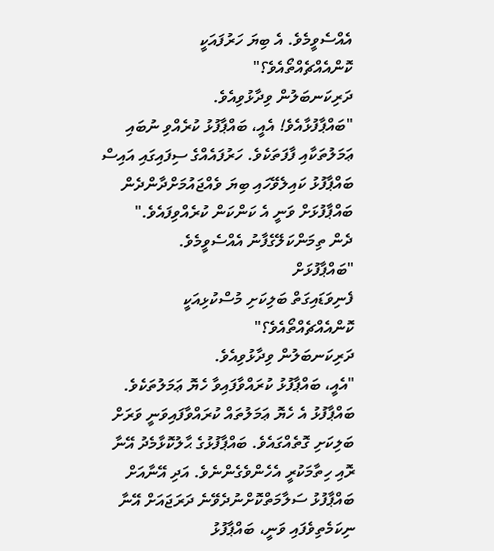އެއްސެވީމެވެ. އެ ބިޔަ ހަރުފައަކީ
ކޮންއެއްޗެއްތޯއެވެ؟"
ދަރިކަނބަލުން ވިދާޅުވިއެވެ.
"ބައްޕާފުޅާއެވެ! އެއީ، ބައްޕާފުޅު ކުރެއްވި ނުބައި
ޢަމަލުތަކާއި ފާފަތަކެވެ. ހަރުފައެއްގެ ސިފައިގައި އައިސް
ބައްޕާފުޅު ކައިލެވޭހައި ބިޔަ ވެއްޖައުމަށްދާންދެން
ބައްޕާފުޅަށް ވަނީ އެ ކަންކަން ކުރެއްވިފައެވެ."
ދެން ތިމަންކަލޭގެފާނު އެއްސެވީމެވެ.
"ބައްޕާފުޅަށް
ފެނިވަޑައިގަތް ބަލިކަށި މުސްކުޅިއަކީ
ކޮންއެއްޗެއްތޯއެވެ؟"
ދަރިކަނބަލުން ވިދާޅުވިއެވެ.
"އެއީ، ބައްޕާފުޅު ކުރައްވާފައިވާ ހެޔޮ ޢަމަލުތަކެވެ.
ބައްޕާފުޅު އެ ހެޔޮ ޢަމަލުތައް ކުރައްވާފައިވަނީ ވަރަށް
ބަލިކަށި ގޮތެއްގައެވެ. ބައްޕާފުޅުގެ ޙާލުކޮޅާމެދު އޭނާ
ރޮއި ހިތާމަކުރީ އެހެންވެގެންނެވެ. އަދި އޭނާއަށް
ބައްޕާފުޅު ސަލާމަތްކޮށްނުދެވޭނެ ދަރަޖައަށް އޭނާ
ނިކަމެތިވެފައި ވަނީ، ބައްޕާފުޅު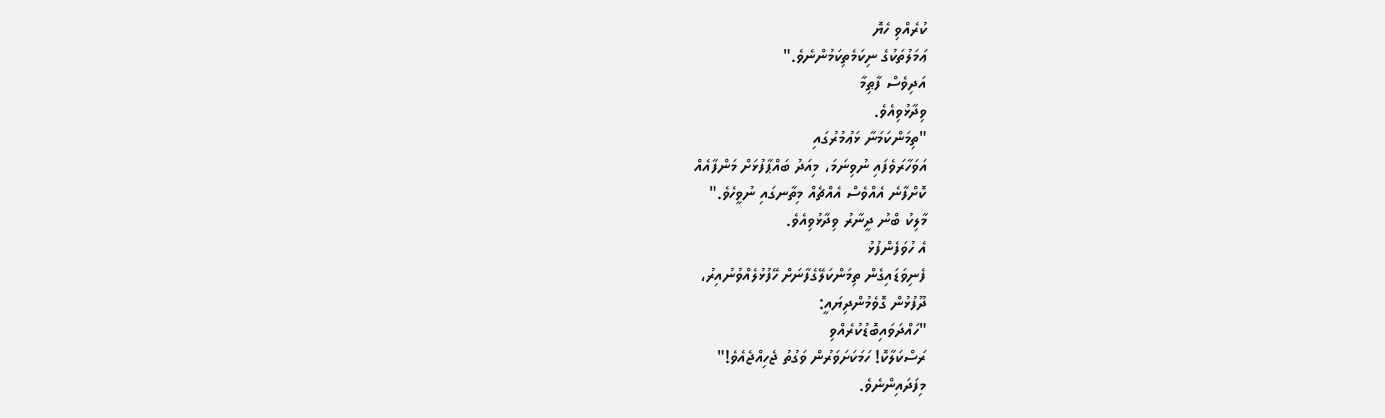ކުރެއްވި ހެޔޮ
ޢަމަލުތަކުގެ ނިކަމެތިކަމުންނެވެ."
އަދިވެސް ފާޠިމާ
ވިދާޅުވިއެވެ.
"ތިމަންކަމަނާ ޅަޢުމުރުގައި
އަވަހާރަވެފައި ނުވިނަމަ، މިއަދު ބައްޕާފުޅަށް މަންފާއެއް
ކޮށްފާނެ އެއްވެސް އެއްޗެއް މިތާނގައި ނުވީހެވެ."
މާލިކު ބްނު ދީނާރު ވިދާޅުވިއެވެ.
އެ ހުވަފެންފުޅު
ފެނިވަޑައިގެން ތިމަންކަލޭގެފާނަށް ހޭފުޅުލެއްވުނުއިރު،
ދޫފުޅުން ގޮވެމުންދިޔައީ:
"ހައްދަވައިބޮޑުކުރެއްވި
ރަސްކަލާކޮ! ހަމަކަށަވަރުން ވަގުތު ޖެހިއްޖެއެވެ!"
މިފަދައިންނެވެ.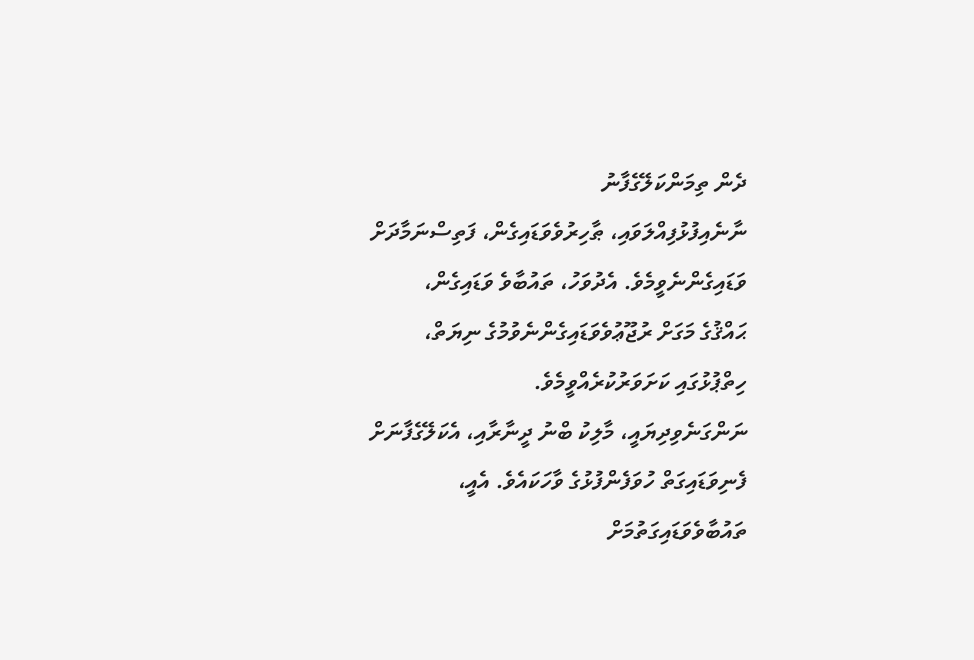ދެން ތިމަންކަލޭގެފާނު
ނާނެއިފުޅުފިއްލަވައި، ޠާހިރުވެވަޑައިގެން، ފަތިސްނަމާދަށް
ވަޑައިގެންނެވީމެވެ. އެދުވަހު، ތައުބާވެ ވަޑައިގެން،
ޙައްޤުގެ މަގަށް ރުޖޫޢުވެވަޑައިގެންނެވުމުގެ ނިޔަތް،
ހިތްޕުޅުގައި ކަށަވަރުކުރެއްވީމެވެ.
ނަންގަނެވިދިޔައީ، މާލިކު ބްނު ދީނާރާއި، އެކަލޭގެފާނަށް
ފެނިވަޑައިގަތް ހުވަފެންފުޅުގެ ވާހަކައެވެ. އެއީ،
ތައުބާވެވަޑައިގަތުމަށް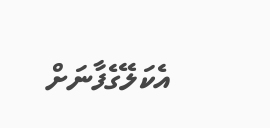އެކަލޭގެފާނަށް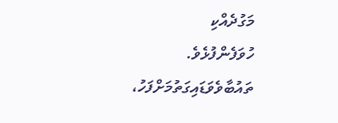މަގުދެއްކި
ހުވަފެންފުޅެވެ. ތައުބާވެވަޑައިގަތުމަށްފަހު،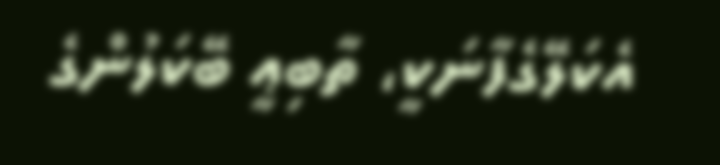އެކަލޭގެފާނަކީ، ތާބިޢީ ބޭކަލުންގެ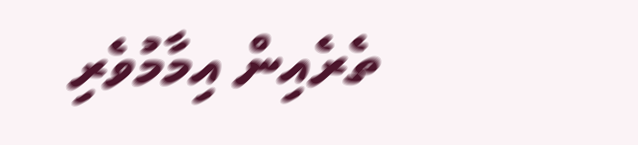ތެރެއިން އިމާމުވެރި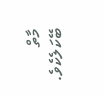މާތް ބޭކަލެކެވެ.